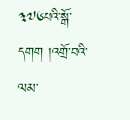༣༧༦པའི་སྒོ་དགག །འགྲོ་བའི་ལམ་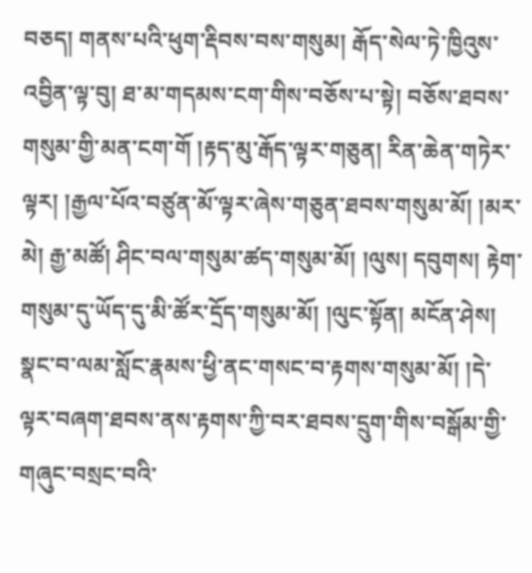བཅད། གནས་པའི་ཕུག་རྡིབས་བས་གསུམ། རྒོད་སེལ་ཏེ་ཁྱིའུས་འབྱིན་ལྟ་བུ། ཐ་མ་གདམས་ངག་གིས་བཅོས་པ་སྟེ། བཅོས་ཐབས་གསུམ་གྱི་མན་ངག་གོ །རྟད་མུ་རྒོད་ལྟར་གཅུན། རིན་ཆེན་གཏེར་ལྟར། །རྒྱལ་པོའ་བཙུན་མོ་ལྟར་ཞེས་གཅུན་ཐབས་གསུམ་མོ། །མར་མེ། རྒྱ་མཚོ། ཤིང་བལ་གསུམ་ཚད་གསུམ་མོ། །ལུས། དབུགས། རྟེག་གསུམ་དུ་ཡོད་དུ་མི་ཚོར་དྲོད་གསུམ་མོ། །ལུང་སྟོན། མངོན་ཤེས། སྣང་བ་ལམ་སློང་རྣམས་ཕྱི་ནང་གསང་བ་རྟགས་གསུམ་མོ། །དེ་ལྟར་བཞག་ཐབས་ནས་རྟགས་ཀྱི་བར་ཐབས་དྲུག་གིས་བསྒོམ་གྱི་གཞུང་བསྲང་བའི་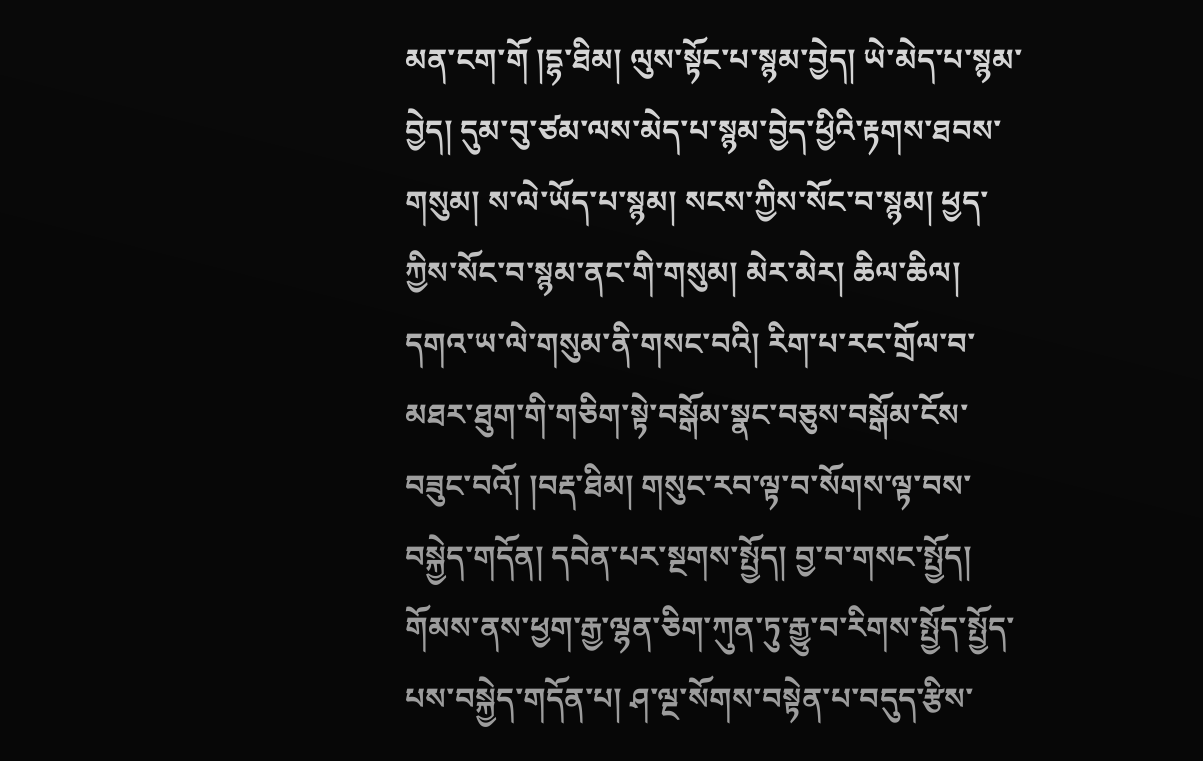མན་ངག་གོ །དྷ་ཐིམ། ལུས་སྟོང་པ་སྙམ་བྱེད། ཡེ་མེད་པ་སྙམ་བྱེད། དུམ་བུ་ཙམ་ལས་མེད་པ་སྙམ་བྱེད་ཕྱིའི་རྟགས་ཐབས་གསུམ། ས་ལེ་ཡོད་པ་སྙམ། སངས་ཀྱིས་སོང་བ་སྙམ། ཕྱད་ཀྱིས་སོང་བ་སྙམ་ནང་གི་གསུམ། མེར་མེར། ཆིལ་ཆིལ། དགའ་ཡ་ལེ་གསུམ་ནི་གསང་བའི། རིག་པ་རང་གྲོལ་བ་མཐར་ཐུག་གི་གཅིག་སྟེ་བསྒོམ་སྣང་བཅུས་བསྒོམ་ངོས་བཟུང་བའོ། །བརྡ་ཐིམ། གསུང་རབ་ལྟ་བ་སོགས་ལྟ་བས་བསྐྱེད་གདོན། དབེན་པར་སྔགས་སྤྱོད། བྱ་བ་གསང་སྤྱོད། གོམས་ནས་ཕྱག་རྒྱ་ལྷན་ཅིག་ཀུན་ཏུ་རྒྱུ་བ་རིགས་སྤྱོད་སྤྱོད་པས་བསྐྱེད་གདོན་པ། ཤ་ལྔ་སོགས་བསྟེན་པ་བདུད་རྩིས་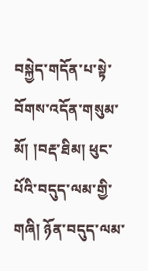བསྐྱེད་གདོན་པ་སྟེ་བོགས་འདོན་གསུམ་མོ། །བརྡ་ཐིམ། ཕུང་པོའི་བདུད་ལམ་གྱི་གཞི། ཉོན་བདུད་ལམ་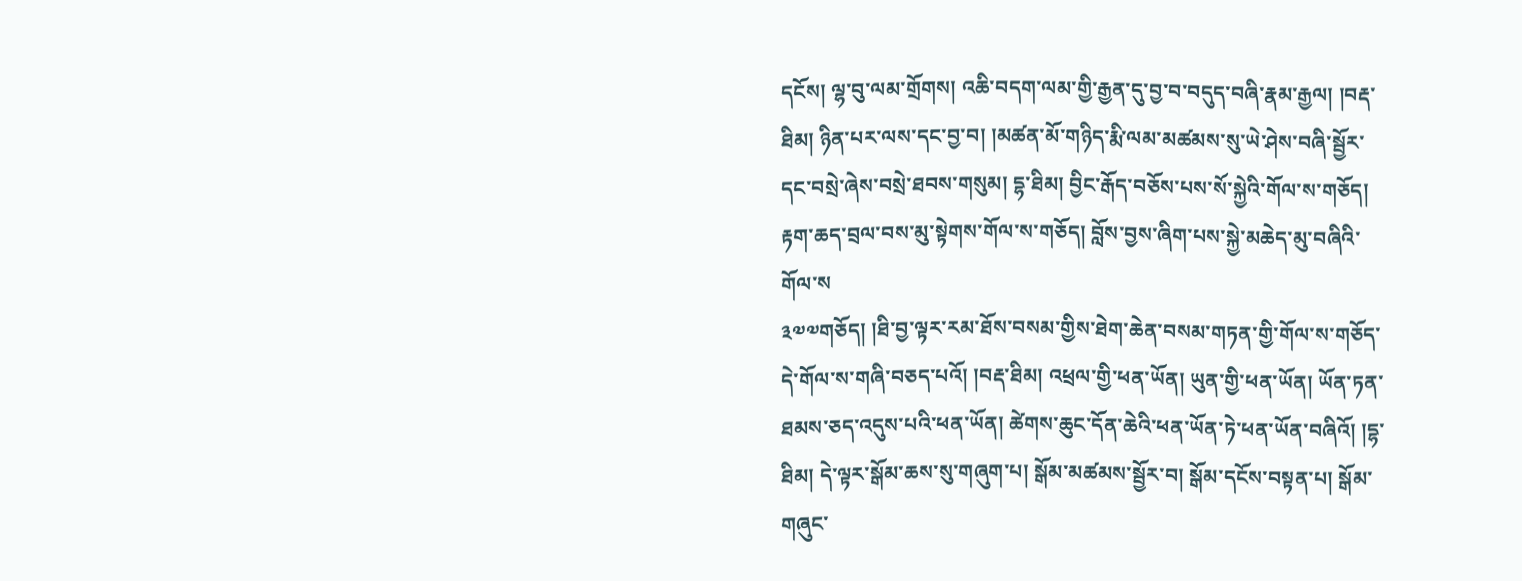དངོས། ལྷ་བུ་ལམ་གྲོགས། འཆི་བདག་ལམ་གྱི་རྒྱན་དུ་བྱ་བ་བདུད་བཞི་རྣམ་རྒྱལ། །བརྡ་ཐིམ། ཉིན་པར་ལས་དང་བྱ་བ། །མཚན་མོ་གཉིད་རྨི་ལམ་མཚམས་སུ་ཡེ་ཤེས་བཞི་སྦྱོར་དང་བསྲེ་ཞེས་བསྲེ་ཐབས་གསུམ། དྷ་ཐིམ། བྱིང་རྒོད་བཅོས་པས་སོ་སྐྱེའི་གོལ་ས་གཅོད། རྟག་ཆད་བྲལ་བས་མུ་སྟེགས་གོལ་ས་གཅོད། བློས་བྱས་ཞིག་པས་སྐྱེ་མཆེད་མུ་བཞིའི་གོལ་ས
༣༧༧གཅོད། །ཐི་བྱ་ལྟར་རམ་ཐོས་བསམ་གྱིས་ཐེག་ཆེན་བསམ་གཏན་གྱི་གོལ་ས་གཅོད་དེ་གོལ་ས་གཞི་བཅད་པའོ། །བརྡ་ཐིམ། འཕྲལ་གྱི་ཕན་ཡོན། ཡུན་གྱི་ཕན་ཡོན། ཡོན་ཏན་ཐམས་ཅད་འདུས་པའི་ཕན་ཡོན། ཚེགས་ཆུང་དོན་ཆེའི་ཕན་ཡོན་ཏེ་ཕན་ཡོན་བཞིའོ། །དྷ་ཐིམ། དེ་ལྟར་སྒོམ་ཆས་སུ་གཞུག་པ། སྒོམ་མཚམས་སྦྱོར་བ། སྒོམ་དངོས་བསྟན་པ། སྒོམ་གཞུང་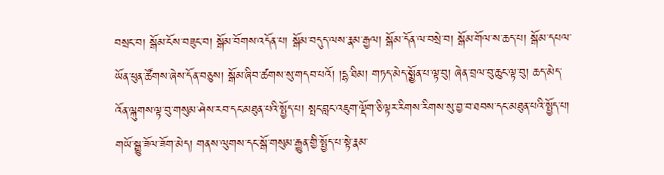བསྲང་བ། སྒོམ་ངོས་བཟུང་བ། སྒོམ་བོགས་འདོན་པ། སྒོམ་བདུད་ལས་རྣམ་རྒྱལ། སྒོམ་དོན་ལ་བསྲེ་བ། སྒོམ་གོལ་ས་ཆད་པ། སྒོམ་དཔལ་ཡོན་ཕུན་ཚོགས་ཞེས་དོན་བཅུས། སྒོམ་ཞིབ་ཚགས་སུ་གདབ་པའོ། །དྷ་ཐིམ། གཏད་མེད་སྨྱོན་པ་ལྟ་བུ། ཞེན་བྲལ་བུ་ཆུང་ལྟ་བུ། ཆད་མེད་འོན་ལྐུགས་ལྟ་བུ་གསུམ་ཤེས་རབ་དང་མཐུན་པའི་སྤྱོད་པ། སྤང་བླང་འཇུག་ལྡོག་ཅི་ལྟར་རིགས་རིགས་སུ་བྱ་བ་ཐབས་དང་མཐུན་པའི་སྤྱོད་པ། གཡོ་སྒྱུ་ཟོལ་ཟོག་མེད། གནས་ལུགས་དང་སྒོ་གསུམ་རྒྱུན་གྱི་སྤྱོད་པ་སྟེ་རྣམ་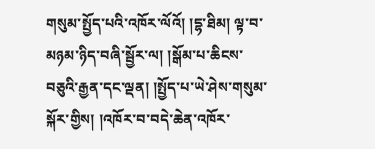གསུམ་སྤྱོད་པའི་འཁོར་ལོའོ། །དྷ་ཐིམ། ལྟ་བ་མཉམ་ཉིད་བཞི་སྦྱོར་ལ། །སྒོམ་པ་ཆིངས་བཅུའི་རྒྱན་དང་ལྡན། །སྤྱོད་པ་ཡེ་ཤེས་གསུམ་སྐོར་གྱིས། །འཁོར་བ་བདེ་ཆེན་འཁོར་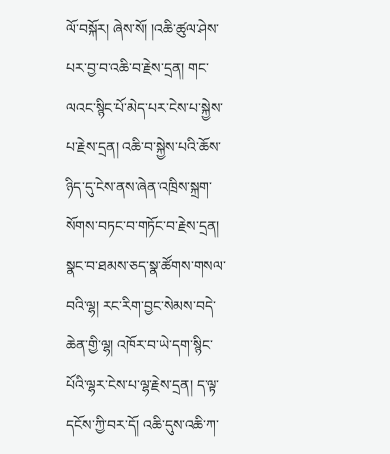ལོ་བསྐོར། ཞེས་སོ། །འཆི་ཚུལ་ཤེས་པར་བྱ་བ་འཆི་བ་རྗེས་དྲན། གང་ལའང་སྙིང་པོ་མེད་པར་ངེས་པ་སྐྱེས་པ་རྗེས་དྲན། འཆི་བ་སྐྱེས་པའི་ཆོས་ཉིད་དུ་ངེས་ནས་ཞེན་འཁྲིས་སྐྲག་སོགས་བཏང་བ་གཏོང་བ་རྗེས་དྲན། སྣང་བ་ཐམས་ཅད་སྣ་ཚོགས་གསལ་བའི་ལྷ། རང་རིག་བྱང་སེམས་བདེ་ཆེན་གྱི་ལྷ། འཁོར་བ་ཡེ་དག་སྙིང་པོའི་ལྷར་ངེས་པ་ལྷ་རྗེས་དྲན། ད་ལྟ་དངོས་ཀྱི་བར་དོ། འཆི་དུས་འཆི་ཀ་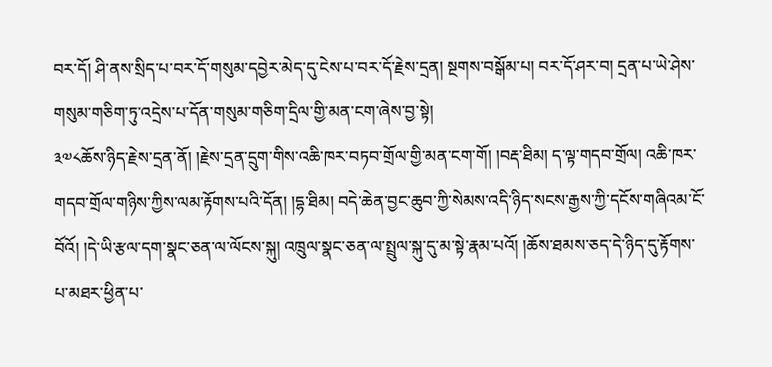བར་དོ། ཤི་ནས་སྲིད་པ་བར་དོ་གསུམ་དབྱེར་མེད་དུ་ངེས་པ་བར་དོ་རྗེས་དྲན། སྔགས་བསྒོམ་པ། བར་དོ་ཤར་བ། དྲན་པ་ཡེ་ཤེས་གསུམ་གཅིག་ཏུ་འདྲེས་པ་དོན་གསུམ་གཅིག་དྲིལ་གྱི་མན་ངག་ཞེས་བྱ་སྟེ།
༣༧༨ཆོས་ཉིད་རྗེས་དྲན་ནོ། །རྗེས་དྲན་དྲུག་གིས་འཆི་ཁར་བཏབ་གྲོལ་གྱི་མན་ངག་གོ། །བརྡ་ཐིམ། ད་ལྟ་གདབ་གྲོལ། འཆི་ཁར་གདབ་གྲོལ་གཉིས་ཀྱིས་ལམ་རྟོགས་པའི་དོན། །དྷ་ཐིམ། བདེ་ཆེན་བྱང་ཆུབ་ཀྱི་སེམས་འདི་ཉིད་སངས་རྒྱས་ཀྱི་དངོས་གཞིའམ་ངོ་བོའོ། །དེ་ཡི་རྩལ་དག་སྣང་ཅན་ལ་ལོངས་སྐུ། འཁྲུལ་སྣང་ཅན་ལ་སྤྲུལ་སྐུ་དུ་མ་སྟེ་རྣམ་པའོ། །ཆོས་ཐམས་ཅད་དེ་ཉིད་དུ་རྟོགས་པ་མཐར་ཕྱིན་པ་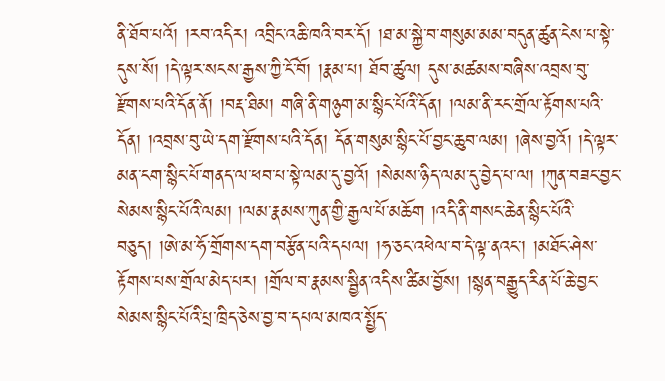ནི་ཐོབ་པའོ། །རབ་འདིར། འབྲིང་འཆི་ཁའི་བར་དོ། །ཐ་མ་སྐྱེ་བ་གསུམ་མམ་བདུན་ཚུན་ངེས་པ་སྟེ་དུས་སོ། །དེ་ལྟར་སངས་རྒྱས་ཀྱི་ངོ་བོ། །རྣམ་པ། ཐོབ་ཚུལ། དུས་མཚམས་བཞིས་འབྲས་བུ་རྫོགས་པའི་དོན་ནོ། །བརྡ་ཐིམ། གཞི་ནི་གཉུག་མ་སྙིང་པོའི་དོན། །ལམ་ནི་རང་གྲོལ་རྟོགས་པའི་དོན། །འབྲས་བུ་ཡེ་དག་རྫོགས་པའི་དོན། དོན་གསུམ་སྙིང་པོ་བྱང་ཆུབ་ལམ། །ཞེས་བྱའོ། །དེ་ལྟར་མན་ངག་སྙིང་པོ་གནད་ལ་ཕབ་པ་སྟེ་ལམ་དུ་བྱའོ། །སེམས་ཉིད་ལམ་དུ་བྱེད་པ་ལ། །ཀུན་བཟང་བྱང་སེམས་སྙིང་པོའི་ལམ། །ལམ་རྣམས་ཀུན་གྱི་རྒྱལ་པོ་མཆོག །འདི་ནི་གསང་ཆེན་སྙིང་པོའི་བཅུད། །ཨེ་མ་ཧོ་གྲོགས་དག་བརྩོན་པའི་དཔལ། །ཧ་ཅང་འཕེལ་བ་དེ་ལྟ་ནའང་། །མཐོང་ཤེས་རྟོགས་པས་གྲོལ་མེད་པར། །གྲོལ་བ་རྣམས་སྦྱིན་འདིས་ཚིམ་བྱོས། །སྙན་བརྒྱུད་རིན་པོ་ཆེ་བྱང་སེམས་སྙིང་པོའི་པྲ་ཁྲིད་ཅེས་བྱ་བ་དཔལ་མཁའ་སྤྱོད་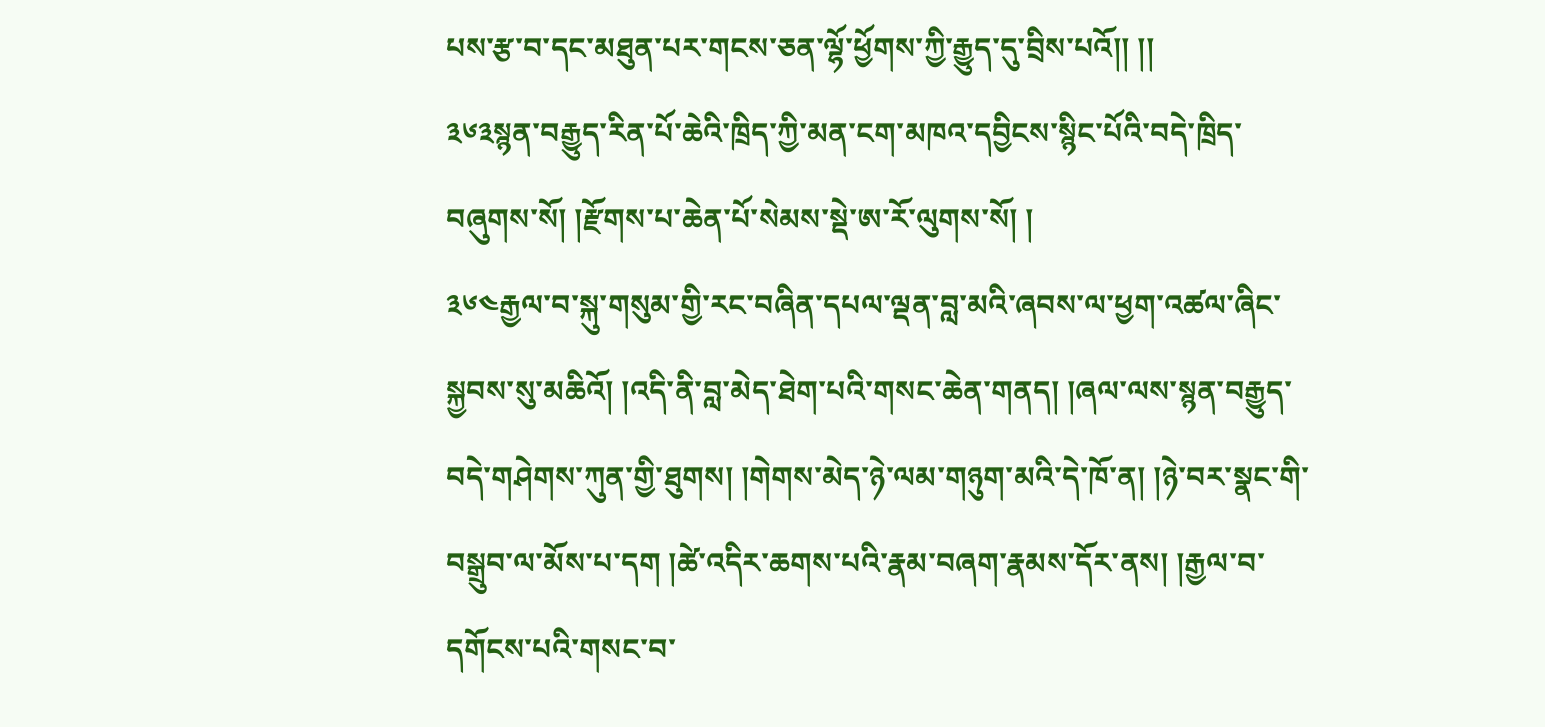པས་རྩ་བ་དང་མཐུན་པར་གངས་ཅན་ལྷོ་ཕྱོགས་ཀྱི་རྒྱུད་དུ་བྲིས་པའོ།། །།
༣༦༣སྙན་བརྒྱུད་རིན་པོ་ཆེའི་ཁྲིད་ཀྱི་མན་ངག་མཁའ་དབྱིངས་སྙིང་པོའི་བདེ་ཁྲིད་བཞུགས་སོ། །རྫོགས་པ་ཆེན་པོ་སེམས་སྡེ་ཨ་རོ་ལུགས་སོ། །
༣༦༤རྒྱལ་བ་སྐུ་གསུམ་གྱི་རང་བཞིན་དཔལ་ལྡན་བླ་མའི་ཞབས་ལ་ཕྱག་འཚལ་ཞིང་སྐྱབས་སུ་མཆིའོ། །འདི་ནི་བླ་མེད་ཐེག་པའི་གསང་ཆེན་གནད། །ཞལ་ལས་སྙན་བརྒྱུད་བདེ་གཤེགས་ཀུན་གྱི་ཐུགས། །གེགས་མེད་ཉེ་ལམ་གཉུག་མའི་དེ་ཁོ་ན། །ཉེ་བར་སྣང་གི་བསྒྲུབ་ལ་མོས་པ་དག །ཚེ་འདིར་ཆགས་པའི་རྣམ་བཞག་རྣམས་དོར་ནས། །རྒྱལ་བ་དགོངས་པའི་གསང་བ་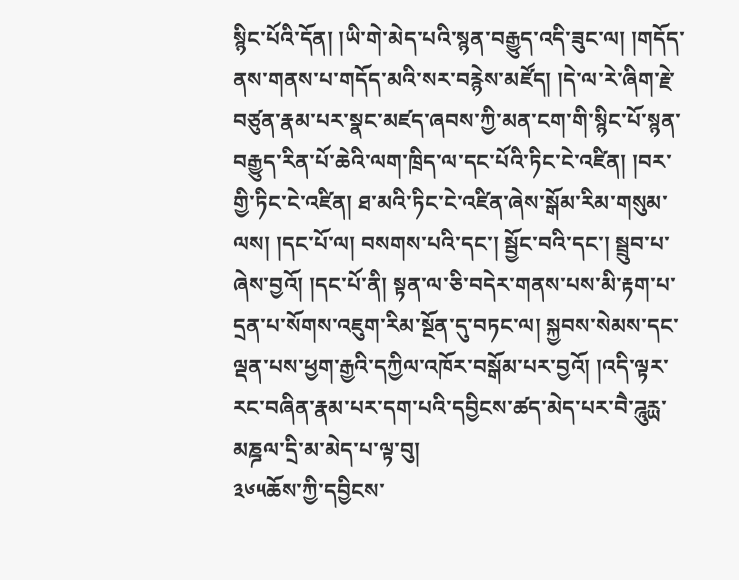སྙིང་པོའི་དོན། །ཡི་གེ་མེད་པའི་སྙན་བརྒྱུད་འདི་ཟུང་ལ། །གདོད་ནས་གནས་པ་གདོད་མའི་སར་བརྙེས་མཛོད། །དེ་ལ་རེ་ཞིག་རྗེ་བཙུན་རྣམ་པར་སྣང་མཛད་ཞབས་ཀྱི་མན་ངག་གི་སྙིང་པོ་སྙན་བརྒྱུད་རིན་པོ་ཆེའི་ལག་ཁྲིད་ལ་དང་པོའི་ཏིང་ངེ་འཛིན། །བར་གྱི་ཏིང་ངེ་འཛིན། ཐ་མའི་ཏིང་ངེ་འཛིན་ཞེས་སྒོམ་རིམ་གསུམ་ལས། །དང་པོ་ལ། བསགས་པའི་དང་། སྦྱོང་བའི་དང་། སྦྲུབ་པ་ཞེས་བྱའོ། །དང་པོ་ནི། སྟན་ལ་ཅི་བདེར་གནས་པས་མི་རྟག་པ་དྲན་པ་སོགས་འཇུག་རིམ་སྔོན་དུ་བཏང་ལ། སྐྱབས་སེམས་དང་ལྡན་པས་ཕྱག་རྒྱའི་དཀྱིལ་འཁོར་བསྒོམ་པར་བྱའོ། །འདི་ལྟར་རང་བཞིན་རྣམ་པར་དག་པའི་དབྱིངས་ཚད་མེད་པར་བཻ་ཌཱུརྻ་མཎྜལ་དྲི་མ་མེད་པ་ལྟ་བུ།
༣༦༥ཆོས་ཀྱི་དབྱིངས་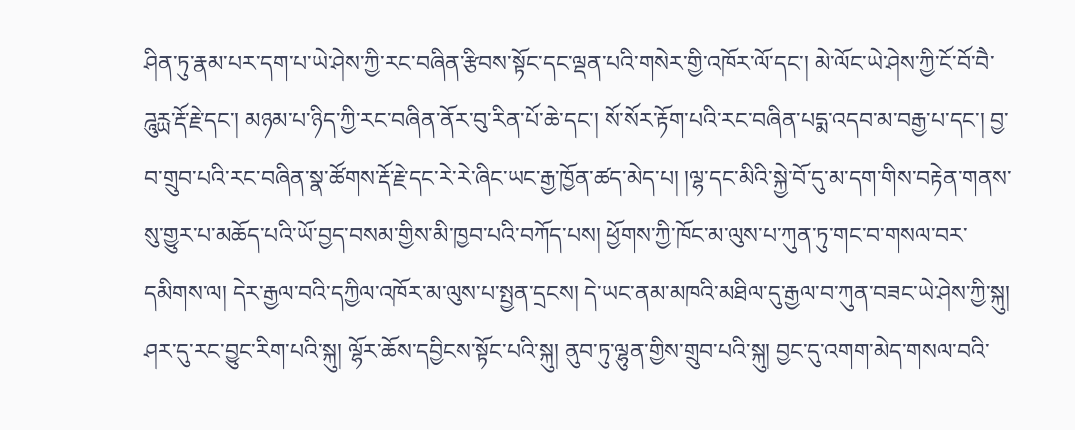ཤིན་ཏུ་རྣམ་པར་དག་པ་ཡེ་ཤེས་ཀྱི་རང་བཞིན་རྩིབས་སྟོང་དང་ལྡན་པའི་གསེར་གྱི་འཁོར་ལོ་དང་། མེ་ལོང་ཡེ་ཤེས་ཀྱི་ངོ་བོ་བཻ་ཌཱུརྻ་རྡོ་རྗེ་དང་། མཉམ་པ་ཉིད་ཀྱི་རང་བཞིན་ནོར་བུ་རིན་པོ་ཆེ་དང་། སོ་སོར་རྟོག་པའི་རང་བཞིན་པདྨ་འདབ་མ་བརྒྱ་པ་དང་། བྱ་བ་གྲུབ་པའི་རང་བཞིན་སྣ་ཚོགས་རྡོ་རྗེ་དང་རེ་རེ་ཞིང་ཡང་རྒྱ་ཁྱོན་ཚད་མེད་པ། །ལྷ་དང་མིའི་སྐྱེ་བོ་དུ་མ་དག་གིས་བརྟེན་གནས་སུ་གྱུར་པ་མཆོད་པའི་ཡོ་བྱད་བསམ་གྱིས་མི་ཁྱབ་པའི་བཀོད་པས། ཕྱོགས་ཀྱི་ཁོང་མ་ལུས་པ་ཀུན་ཏུ་གང་བ་གསལ་བར་དམིགས་ལ། དེར་རྒྱལ་བའི་དཀྱིལ་འཁོར་མ་ལུས་པ་སྤྱན་དྲངས། དེ་ཡང་ནམ་མཁའི་མཐིལ་དུ་རྒྱལ་བ་ཀུན་བཟང་ཡེ་ཤེས་ཀྱི་སྐུ། ཤར་དུ་རང་བྱུང་རིག་པའི་སྐུ། ལྷོར་ཆོས་དབྱིངས་སྟོང་པའི་སྐུ། ནུབ་ཏུ་ལྷུན་གྱིས་གྲུབ་པའི་སྐུ། བྱང་དུ་འགག་མེད་གསལ་བའི་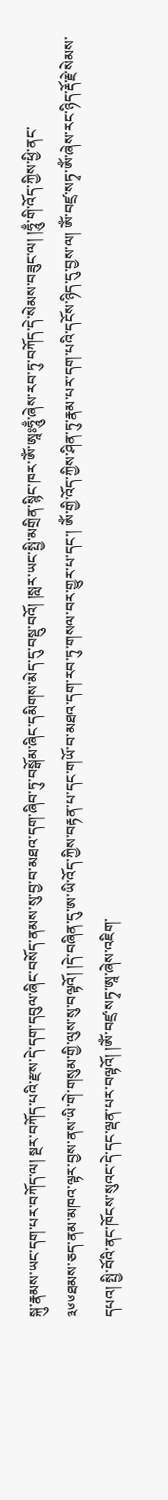སྐུ་རྣམས་ཡང་དག་པར་བཀོད་ལ། སྔར་བཀོད་པའི་རྫས་དེ་དག་དབུལ་ཞིང་བསོད་ནམས་སུ་བྱ་བ་མཐའ་དག་ཞིབ་ཏུ་བསྒོམ་ཞིང་དམིགས་མེད་དུ་བསྡུ་བའོ། །སླར་ཡང་སྤྱི་མགྲིན་སྙིང་ཁར་ༀ་ཨཱཿཧཱུྃ་ཞེས་རབ་ཏུ་བཀོད་དེ་སེམས་བཟུང་ལ། །ཧཱུྃ་གི་འོད་ཀྱིས་ཕྱི་ནང་
༣༦༦ཐམས་ཅད་ནམ་མཁའ་ལྟར་བྱས་ནས་ཡི་གེ་གསུམ་གྱི་ལུས་སུ་བལྟའོ། །དེ་བཞིན་དུ་ཨ་ཡི་འོད་ཀྱིས་བརྟན་པ་དང་གཡོ་བ་མཐའ་དག་རབ་ཏུ་གསལ་བར་གྱུར་པ་དང་། ༀ་གྱི་འོད་ཀྱིས་ཤིན་ཏུ་རྣམ་པར་དག་པའི་དངོས་ཉིད་དུ་བྱས་ལ། ༀ་བཛྲ་སཏྭ་ༀ་ཞེས་རང་ཉིད་རྡོ་རྗེ་སེམས་དཔའ། སྤྱི་བོའི་ནང་ཁོངས་སུའང་དེ་དང་ལྡན་པར་བལྟའོ། །ༀ་བཛྲ་སཏྭ་ཨཱ་ཞེས་འཇིག་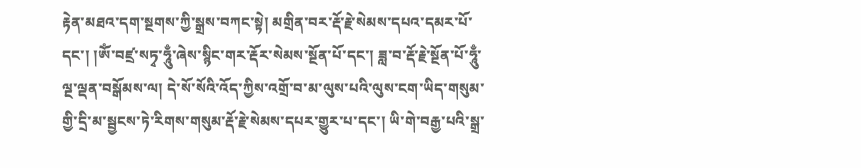རྟེན་མཐའ་དག་སྔགས་ཀྱི་སྒྲས་བཀང་སྟེ། མགྲིན་བར་རྡོ་རྗེ་སེམས་དཔའ་དམར་པོ་དང་། །ༀ་བཛྲ་སཏྭ་ཧཱུྃ་ཞེས་སྙིང་གར་རྡོར་སེམས་སྔོན་པོ་དང་། ཟླ་བ་རྡོ་རྗེ་སྔོན་པོ་ཧཱུྃ་ལྔ་ལྡན་བསྒོམས་ལ། དེ་སོ་སོའི་འོད་ཀྱིས་འགྲོ་བ་མ་ལུས་པའི་ལུས་ངག་ཡིད་གསུམ་གྱི་དྲི་མ་སྦྱངས་ཏེ་རིགས་གསུམ་རྡོ་རྗེ་སེམས་དཔར་གྱུར་པ་དང་། ཡི་གེ་བརྒྱ་པའི་སྒྲ་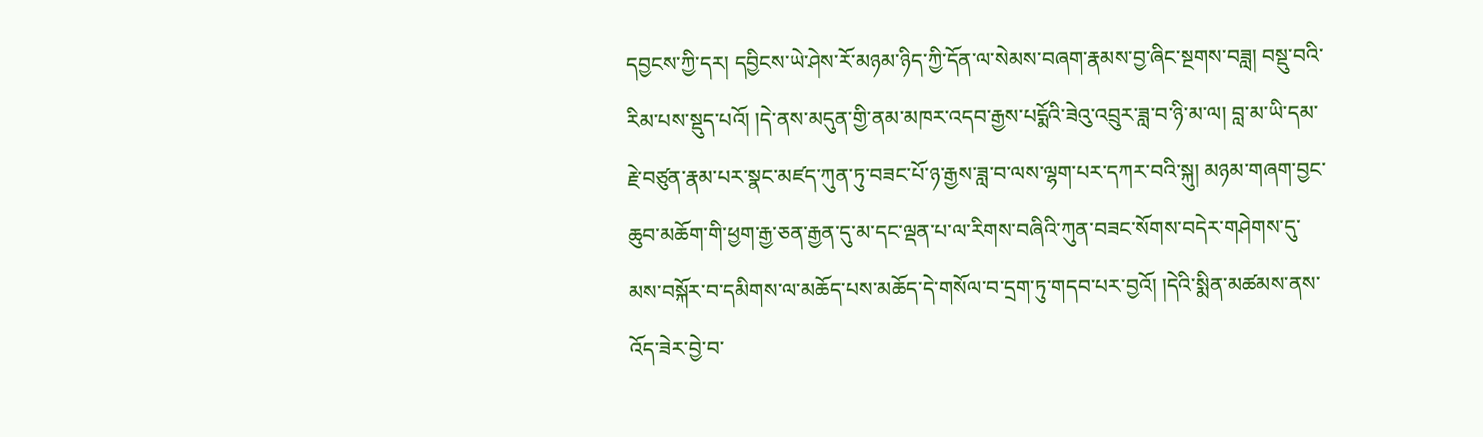དབྱངས་ཀྱི་དར། དབྱིངས་ཡེ་ཤེས་རོ་མཉམ་ཉིད་ཀྱི་དོན་ལ་སེམས་བཞག་རྣམས་བྱ་ཞིང་སྔགས་བཟླ། བསྡུ་བའི་རིམ་པས་སྡུད་པའོ། །དེ་ནས་མདུན་གྱི་ནམ་མཁར་འདབ་རྒྱས་པདྨོའི་ཟེའུ་འབྲུར་ཟླ་བ་ཉི་མ་ལ། བླ་མ་ཡི་དམ་རྗེ་བཙུན་རྣམ་པར་སྣང་མཛད་ཀུན་ཏུ་བཟང་པོ་ཉ་རྒྱས་ཟླ་བ་ལས་ལྷག་པར་དཀར་བའི་སྐུ། མཉམ་གཞག་བྱང་ཆུབ་མཆོག་གི་ཕྱག་རྒྱ་ཅན་རྒྱན་དུ་མ་དང་ལྡན་པ་ལ་རིགས་བཞིའི་ཀུན་བཟང་སོགས་བདེར་གཤེགས་དུ་མས་བསྐོར་བ་དམིགས་ལ་མཆོད་པས་མཆོད་དེ་གསོལ་བ་དྲག་ཏུ་གདབ་པར་བྱའོ། །དེའི་སྨིན་མཚམས་ནས་འོད་ཟེར་བྱེ་བ་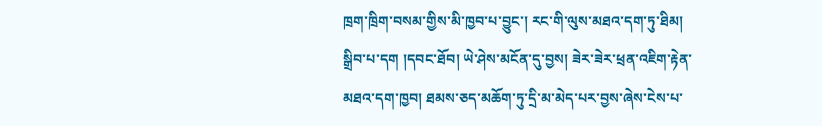ཁྲག་ཁྲིག་བསམ་གྱིས་མི་ཁྱབ་པ་བྱུང་། རང་གི་ལུས་མཐའ་དག་ཏུ་ཐིམ། སྒྲིབ་པ་དག །དབང་ཐོབ། ཡེ་ཤེས་མངོན་དུ་བྱས། ཟེར་ཟེར་ཕྲན་འཇིག་རྟེན་མཐའ་དག་ཁྱབ། ཐམས་ཅད་མཆོག་ཏུ་དྲི་མ་མེད་པར་བྱས་ཞེས་ངེས་པ་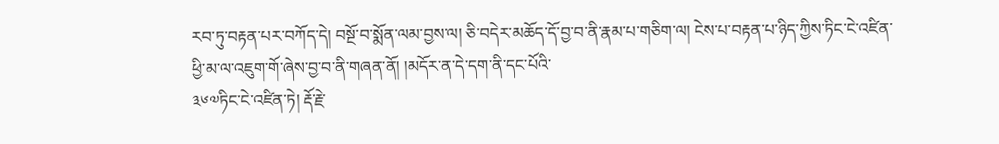རབ་ཏུ་བརྟན་པར་བཀོད་དེ། བསྔོ་བ་སྨོན་ལམ་བྱས་ལ། ཅི་བདེར་མཆོད་དོ་བྱ་བ་ནི་རྣམ་པ་གཅིག་ལ། ངེས་པ་བརྟན་པ་ཉིད་ཀྱིས་ཏིང་ངེ་འཛིན་ཕྱི་མ་ལ་འཇུག་གོ་ཞེས་བྱ་བ་ནི་གཞན་ནོ། །མདོར་ན་དེ་དག་ནི་དང་པོའི་
༣༦༧ཏིང་ངེ་འཛིན་ཏེ། རྡོ་རྗེ་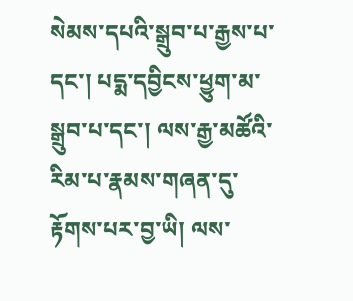སེམས་དཔའི་སྒྲུབ་པ་རྒྱས་པ་དང་། པདྨ་དབྱིངས་ཕྱུག་མ་སྒྲུབ་པ་དང་། ལས་རྒྱ་མཚོའི་རིམ་པ་རྣམས་གཞན་དུ་རྟོགས་པར་བྱ་ཡི། ལས་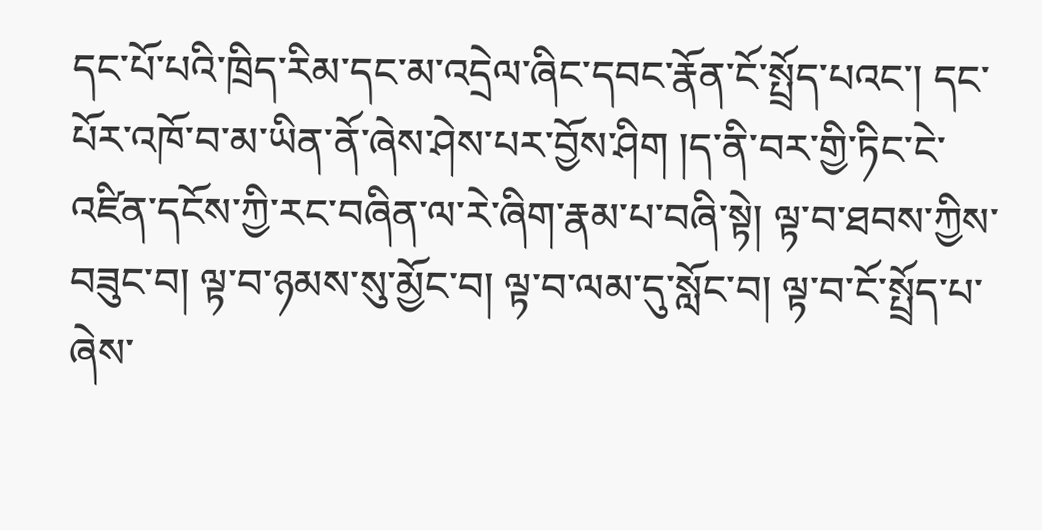དང་པོ་པའི་ཁྲིད་རིམ་དང་མ་འདྲེལ་ཞིང་དབང་རྣོན་ངོ་སྤྲོད་པའང་། དང་པོར་འཁོ་བ་མ་ཡིན་ནོ་ཞེས་ཤེས་པར་བྱོས་ཤིག །ད་ནི་བར་གྱི་ཏིང་ངེ་འཛིན་དངོས་ཀྱི་རང་བཞིན་ལ་རེ་ཞིག་རྣམ་པ་བཞི་སྟེ། ལྟ་བ་ཐབས་ཀྱིས་བཟུང་བ། ལྟ་བ་ཉམས་སུ་མྱོང་བ། ལྟ་བ་ལམ་དུ་སློང་བ། ལྟ་བ་ངོ་སྤྲོད་པ་ཞེས་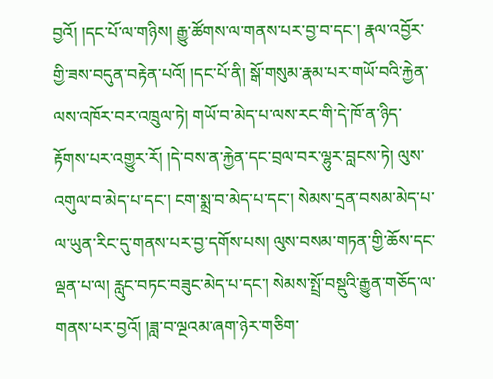བྱའོ། །དང་པོ་ལ་གཉིས། རྒྱུ་ཚོགས་ལ་གནས་པར་བྱ་བ་དང་། རྣལ་འབྱོར་གྱི་ཟས་བདུན་བརྟེན་པའོ། །དང་པོ་ནི། སྒོ་གསུམ་རྣམ་པར་གཡོ་བའི་རྐྱེན་ལས་འཁོར་བར་འཁྲུལ་ཏེ། གཡོ་བ་མེད་པ་ལས་རང་གི་དེ་ཁོ་ན་ཉིད་རྟོགས་པར་འགྱུར་རོ། །དེ་བས་ན་རྐྱེན་དང་བྲལ་བར་ལྷུར་བླངས་ཏེ། ལུས་འགུལ་བ་མེད་པ་དང་། ངག་སྨྲ་བ་མེད་པ་དང་། སེམས་དྲན་བསམ་མེད་པ་ལ་ཡུན་རིང་དུ་གནས་པར་བྱ་དགོས་པས། ལུས་བསམ་གཏན་གྱི་ཆོས་དང་ལྡན་པ་ལ། རླུང་བཏང་བཟུང་མེད་པ་དང་། སེམས་སྤྲོ་བསྡུའི་རྒྱུན་གཅོད་ལ་གནས་པར་བྱའོ། །ཟླ་བ་ལྔའམ་ཞག་ཉེར་གཅིག་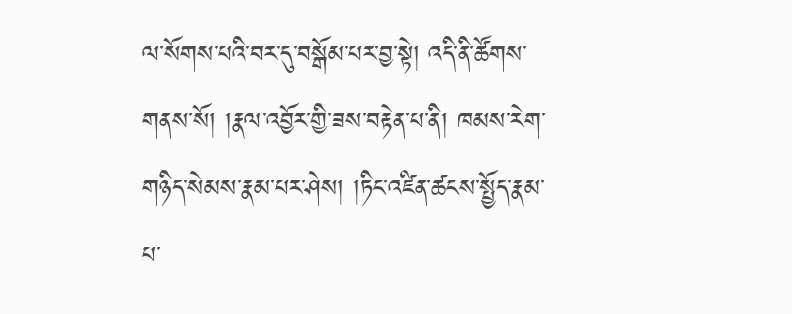ལ་སོགས་པའི་བར་དུ་བསྒོམ་པར་བྱ་སྟེ། འདི་ནི་ཚོགས་གནས་སོ། །རྣལ་འབྱོར་གྱི་ཟས་བརྟེན་པ་ནི། ཁམས་རེག་གཉིད་སེམས་རྣམ་པར་ཤེས། །ཏིང་འཛིན་ཚངས་སྤྱོད་རྣམ་པ་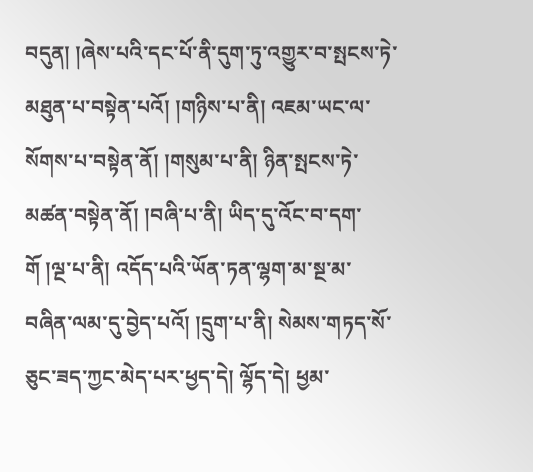བདུན། །ཞེས་པའི་དང་པོ་ནི་དུག་ཏུ་འགྱུར་བ་སྤངས་ཏེ་མཐུན་པ་བསྟེན་པའོ། །གཉིས་པ་ནི། འཇམ་ཡང་ལ་སོགས་པ་བསྟེན་ནོ། །གསུམ་པ་ནི། ཉིན་སྤངས་ཏེ་མཚན་བསྟེན་ནོ། །བཞི་པ་ནི། ཡིད་དུ་འོང་བ་དག་གོ །ལྔ་པ་ནི། འདོད་པའི་ཡོན་ཏན་ལྷག་མ་སྔ་མ་བཞིན་ལམ་དུ་བྱེད་པའོ། །དྲུག་པ་ནི། སེམས་གཏད་སོ་ཅུང་ཟད་ཀྱང་མེད་པར་ཕྱད་དེ། ལྷོད་དེ། ཕྱམ་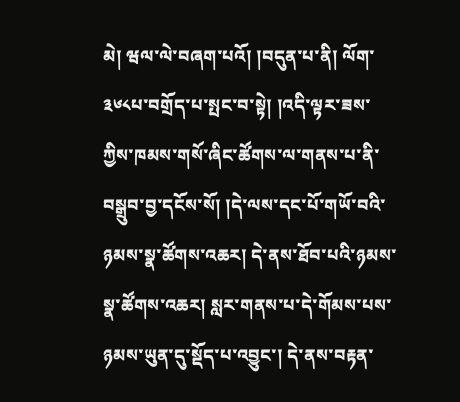མེ། ཝལ་ལེ་བཞག་པའོ། །བདུན་པ་ནི། ལོག་
༣༦༨པ་བགྲོད་པ་སྤང་བ་སྟེ། །འདི་ལྟར་ཟས་ཀྱིས་ཁམས་གསོ་ཞིང་ཚོགས་ལ་གནས་པ་ནི་བསྒྲུབ་བྱ་དངོས་སོ། །དེ་ལས་དང་པོ་གཡོ་བའི་ཉམས་སྣ་ཚོགས་འཆར། དེ་ནས་ཐོབ་པའི་ཉམས་སྣ་ཚོགས་འཆར། སླར་གནས་པ་དེ་གོམས་པས་ཉམས་ཡུན་དུ་སྡོད་པ་འབྱུང་། དེ་ནས་བརྟན་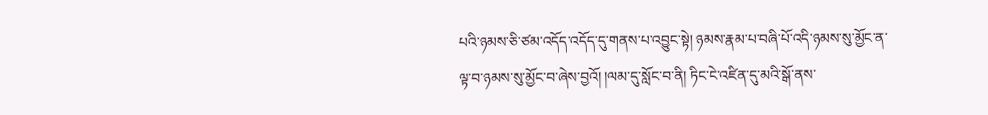པའི་ཉམས་ཅི་ཙམ་འདོད་འདོད་དུ་གནས་པ་འབྱུང་སྟེ། ཉམས་རྣམ་པ་བཞི་པོ་འདི་ཉམས་སུ་མྱོང་ན་ལྟ་བ་ཉམས་སུ་མྱོང་བ་ཞེས་བྱའོ། །ལམ་དུ་སློང་བ་ནི། ཏིང་ངེ་འཛིན་དུ་མའི་སྒོ་ནས་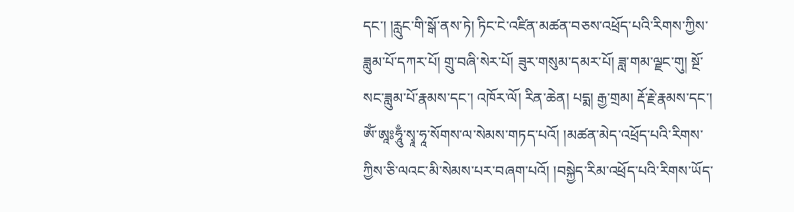དང་། །རླུང་གི་སྒོ་ནས་ཏེ། ཏིང་ངེ་འཛིན་མཚན་བཅས་འཕྲོད་པའི་རིགས་ཀྱིས་ཟླུམ་པོ་དཀར་པོ། གྲུ་བཞི་སེར་པོ། ཟུར་གསུམ་དམར་པོ། ཟླ་གམ་ལྗང་གུ། སྔོ་སང་ཟླུམ་པོ་རྣམས་དང་། འཁོར་ལོ། རིན་ཆེན། པདྨ། རྒྱ་གྲམ། རྡོ་རྗེ་རྣམས་དང་། ༀ་ཨཱཿཧཱུྃ་སྭཱ་ཧཱ་སོགས་ལ་སེམས་གཏད་པའོ། །མཚན་མེད་འཕྲོད་པའི་རིགས་ཀྱིས་ཅི་ལའང་མི་སེམས་པར་བཞག་པའོ། །བསྐྱེད་རིམ་འཕྲོད་པའི་རིགས་ཡོད་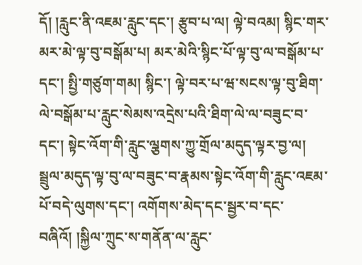དོ། །རླུང་ནི་འཇམ་རླུང་དང་། རྩུབ་པ་ལ། ལྟེ་བའམ། སྙིང་གར་མར་མེ་ལྟ་བུ་བསྒོམ་པ། མར་མེའི་སྙིང་པོ་ལྟ་བུ་ལ་བསྒོམ་པ་དང་། སྤྱི་གཙུག་གམ། སྙིང་། ལྟེ་བར་པ་ཝ་སངས་ལྟ་བུ་ཐིག་ལེ་བསྒོམ་པ་རླུང་སེམས་འདྲེས་པའི་ཐིག་ལེ་ལ་བཟུང་བ་དང་། སྟེང་འོག་གི་རླུང་ལྕགས་ཀྱུ་གྲོལ་མདུད་ལྟར་བྱ་ལ། སྦྲུལ་མདུད་ལྟ་བུ་ལ་བཟུང་བ་རྣམས་སྟེང་འོག་གི་རླུང་འཇམ་པོ་བདེ་ལུགས་དང་། འགོགས་མེད་དང་སྦྱར་བ་དང་བཞིའོ། །སྐྱིལ་ཀྲུང་ས་གནོན་ལ་རླུང་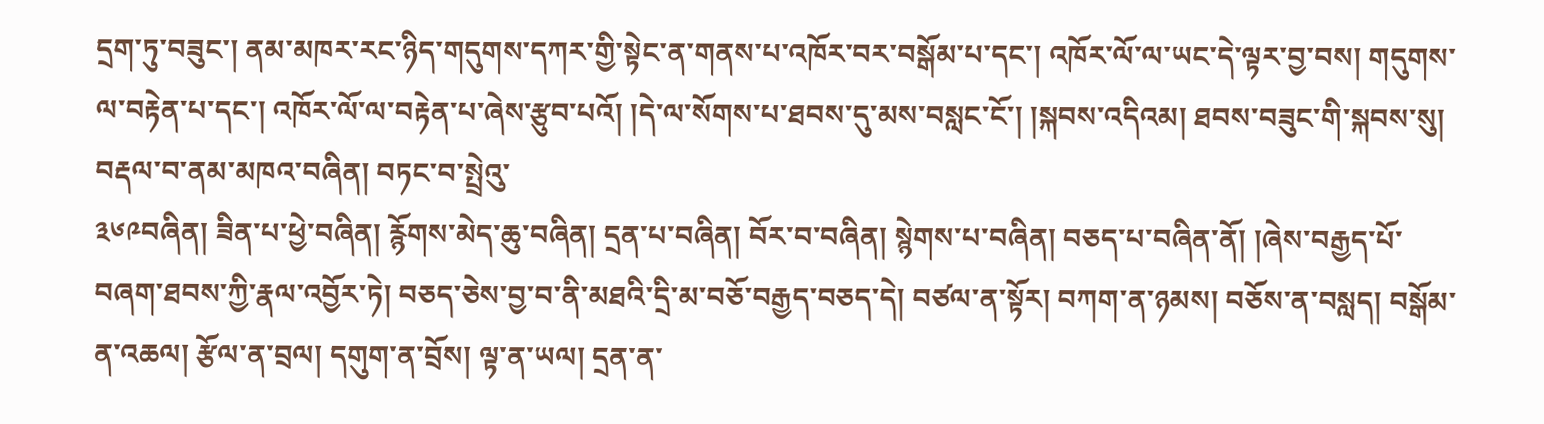དྲག་ཏུ་བཟུང་། ནམ་མཁར་རང་ཉིད་གདུགས་དཀར་གྱི་སྟེང་ན་གནས་པ་འཁོར་བར་བསྒོམ་པ་དང་། འཁོར་ལོ་ལ་ཡང་དེ་ལྟར་བྱ་བས། གདུགས་ལ་བརྟེན་པ་དང་། འཁོར་ལོ་ལ་བརྟེན་པ་ཞེས་རྩུབ་པའོ། །དེ་ལ་སོགས་པ་ཐབས་དུ་མས་བསླང་ངོ་། །སྐབས་འདིའམ། ཐབས་བཟུང་གི་སྐབས་སུ། བརྡལ་བ་ནམ་མཁའ་བཞིན། བཏང་བ་སྤྲེའུ་
༣༦༩བཞིན། ཟིན་པ་ཕྱེ་བཞིན། རྙོགས་མེད་ཆུ་བཞིན། དྲན་པ་བཞིན། བོར་བ་བཞིན། སྙེགས་པ་བཞིན། བཅད་པ་བཞིན་ནོ། །ཞེས་བརྒྱད་པོ་བཞག་ཐབས་ཀྱི་རྣལ་འབྱོར་ཏེ། བཅད་ཅེས་བྱ་བ་ནི་མཐའི་དྲི་མ་བཅོ་བརྒྱད་བཅད་དེ། བཙལ་ན་སྟོར། བཀག་ན་ཉམས། བཅོས་ན་བསླད། བསྒོམ་ན་འཆལ། རྩོལ་ན་བྲལ། དགུག་ན་བྲོས། ལྟ་ན་ཡལ། དྲན་ན་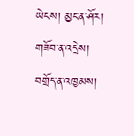ཡེངས། མྱང་ན་ཤོར། གཟོབ་ན་འདྲེས། བགྲོད་ན་འཁྱམས།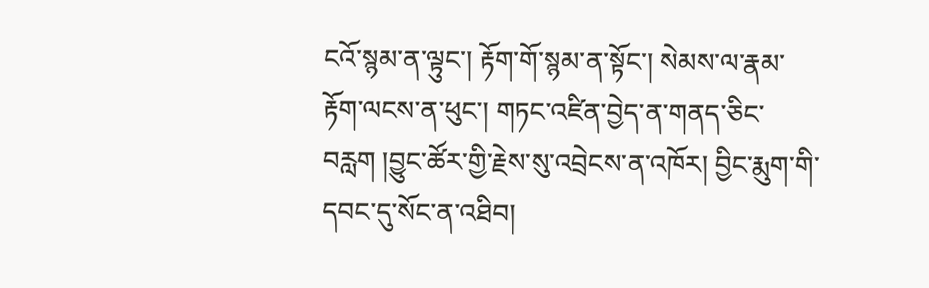ངའོ་སྙམ་ན་ལྟུང་། རྟོག་གོ་སྙམ་ན་སྟོང་། སེམས་ལ་རྣམ་རྟོག་ལངས་ན་ཕུང་། གཏང་འཛིན་བྱེད་ན་གནད་ཅིང་བརླག །བྱུང་ཚོར་གྱི་རྗེས་སུ་འབྲེངས་ན་འཁོར། བྱིང་རྨུག་གི་དབང་དུ་སོང་ན་འཐིབ།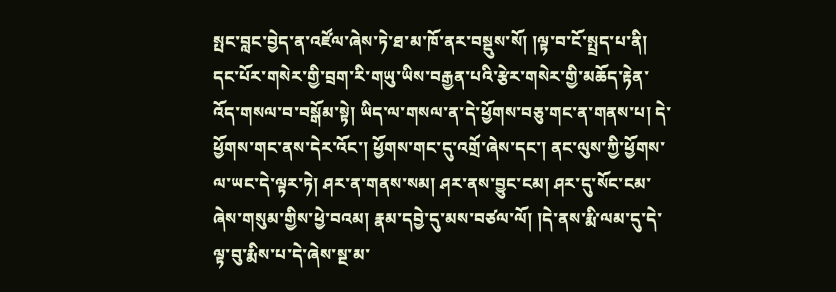སྤང་བླང་བྱེད་ན་འཛོལ་ཞེས་ཏེ་ཐ་མ་ཁོ་ནར་བསྡུས་སོ། །ལྟ་བ་ངོ་སྤྲད་པ་ནི། དང་པོར་གསེར་གྱི་བྲག་རི་གཡུ་ཡིས་བརྒྱན་པའི་རྩེར་གསེར་གྱི་མཆོད་རྟེན་འོད་གསལ་བ་བསྒོམ་སྟེ། ཡིད་ལ་གསལ་ན་དེ་ཕྱོགས་བཅུ་གང་ན་གནས་པ། དེ་ཕྱོགས་གང་ནས་དེར་འོང་། ཕྱོགས་གང་དུ་འགྲོ་ཞེས་དང་། ནང་ལུས་ཀྱི་ཕྱོགས་ལ་ཡང་དེ་ལྟར་ཏེ། ཤར་ན་གནས་སམ། ཤར་ནས་བྱུང་ངམ། ཤར་དུ་སོང་ངམ་ཞེས་གསུམ་གྱིས་ཕྱེ་བའམ། རྣམ་དབྱེ་དུ་མས་བཙལ་ལོ། །དེ་ནས་རྨི་ལམ་དུ་དེ་ལྟ་བུ་རྨིས་པ་དེ་ཞེས་སྔ་མ་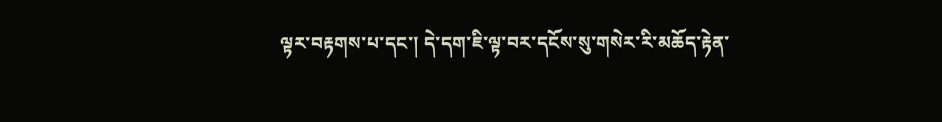ལྟར་བརྟགས་པ་དང་། དེ་དག་ཇི་ལྟ་བར་དངོས་སུ་གསེར་རི་མཆོད་རྟེན་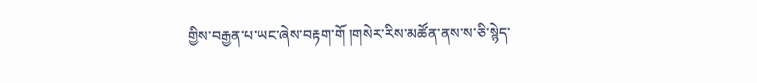གྱིས་བརྒྱན་པ་ཡང་ཞེས་བརྟག་གོ །གསེར་རིས་མཚོན་ནས་ས་ཅི་སྙེད་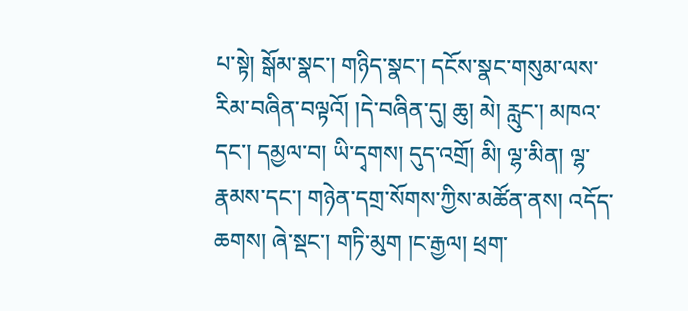པ་སྟེ། སྒོམ་སྣང་། གཉིད་སྣང་། དངོས་སྣང་གསུམ་ལས་རིམ་བཞིན་བལྟའོ། །དེ་བཞིན་དུ། ཆུ། མེ། རླུང་། མཁའ་དང་། དམྱལ་བ། ཡི་དྭགས། དུད་འགྲོ། མི། ལྷ་མིན། ལྷ་རྣམས་དང་། གཉེན་དགྲ་སོགས་ཀྱིས་མཚོན་ནས། འདོད་ཆགས། ཞེ་སྡང་། གཏི་མུག །ང་རྒྱལ། ཕྲག་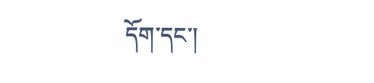དོག་དང་།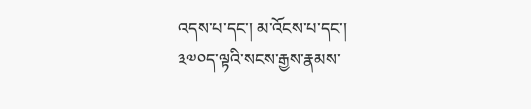འདས་པ་དང་། མ་འོངས་པ་དང་།
༣༧༠ད་ལྟའི་སངས་རྒྱས་རྣམས་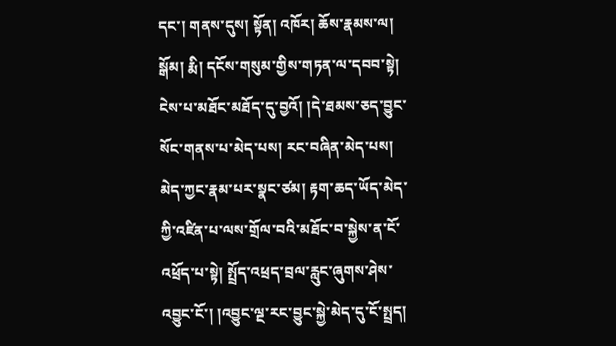དང་། གནས་དུས། སྟོན། འཁོར། ཆོས་རྣམས་ལ། སྒོམ། རྨི། དངོས་གསུམ་གྱིས་གཏན་ལ་དབབ་སྟེ། ངེས་པ་མཐོང་མཐོད་དུ་བྱའོ། །དེ་ཐམས་ཅད་བྱུང་སོང་གནས་པ་མེད་པས། རང་བཞིན་མེད་པས། མེད་ཀྱང་རྣམ་པར་སྣང་ཙམ། རྟག་ཆད་ཡོད་མེད་ཀྱི་འཛིན་པ་ལས་གྲོལ་བའི་མཐོང་བ་སྐྱེས་ན་ངོ་འཕྲོད་པ་སྟེ། སྤྲོད་འཕྲད་བྲལ་རླུང་ཞུགས་ཤེས་འབྱུང་ངོ་། །འབྱུང་ལྔ་རང་བྱུང་སྐྱེ་མེད་དུ་ངོ་སྤྲད།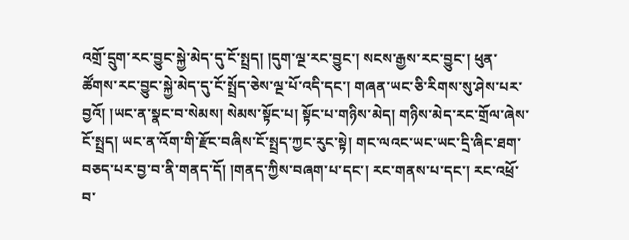འགྲོ་དྲུག་རང་བྱུང་སྐྱེ་མེད་དུ་ངོ་སྤྲད། །དུག་ལྔ་རང་བྱུང་། སངས་རྒྱས་རང་བྱུང་། ཕུན་ཚོགས་རང་བྱུང་སྐྱེ་མེད་དུ་ངོ་སྤྲོད་ཅེས་ལྔ་པོ་འདི་དང་། གཞན་ཡང་ཅི་རིགས་སུ་ཤེས་པར་བྱའོ། །ཡང་ན་སྣང་བ་སེམས། སེམས་སྟོང་པ། སྟོང་པ་གཉིས་མེད། གཉིས་མེད་རང་གྲོལ་ཞེས་ངོ་སྤྲད། ཡང་ན་འོག་གི་རྫོང་བཞིས་ངོ་སྤྲད་ཀྱང་རུང་སྟེ། གང་ལའང་ཡང་ཡང་དྲི་ཞིང་ཐག་བཅད་པར་བྱ་བ་ནི་གནད་དོ། །གནད་ཀྱིས་བཞག་པ་དང་། རང་གནས་པ་དང་། རང་འཕྲོ་བ་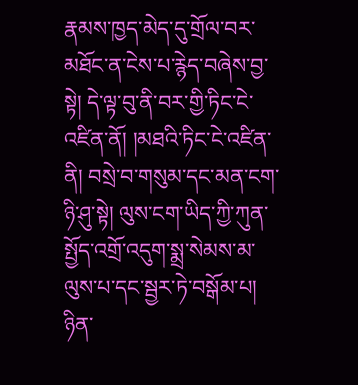རྣམས་ཁྱད་མེད་དུ་གྲོལ་བར་མཐོང་ན་ངེས་པ་རྙེད་བཞེས་བྱ་སྟེ། དེ་ལྟ་བུ་ནི་བར་གྱི་ཏིང་ངེ་འཛིན་ནོ། །མཐའི་ཏིང་ངེ་འཛིན་ནི། བསྲེ་བ་གསུམ་དང་མན་ངག་ཉི་ཤུ་སྟེ། ལུས་ངག་ཡིད་ཀྱི་ཀུན་སྤྱོད་འགྲོ་འདུག་སྨྲ་སེམས་མ་ལུས་པ་དང་སྦྱར་ཏེ་བསྒོམ་པ། ཉིན་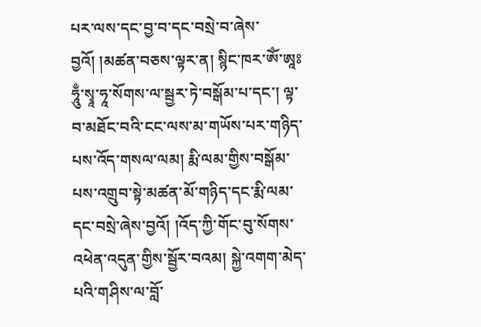པར་ལས་དང་བྱ་བ་དང་བསྲེ་བ་ཞེས་བྱའོ། །མཚན་བཅས་ལྟར་ན། སྙིང་ཁར་ༀ་ཨཱཿཧཱུྃ་སྭཱ་ཧཱ་སོགས་ལ་སྦྱར་ཏེ་བསྒོམ་པ་དང་། ལྟ་བ་མཐོང་བའི་ངང་ལས་མ་གཡོས་པར་གཉིད་པས་འོད་གསལ་ལམ། རྨི་ལམ་གྱིས་བསྒོམ་པས་འགྲུབ་སྟེ་མཚན་མོ་གཉིད་དང་རྨི་ལམ་དང་བསྲེ་ཞེས་བྱའོ། །འོད་ཀྱི་གོང་བུ་སོགས་འཕེན་འདུན་གྱིས་སྦྱོར་བའམ། སྐྱེ་འགག་མེད་པའི་གཤིས་ལ་བློ་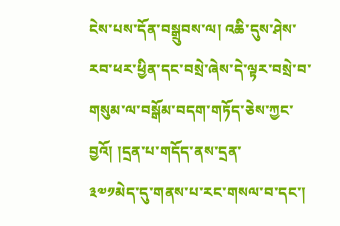ངེས་པས་དོན་བསྒྲུབས་ལ། འཆི་དུས་ཤེས་རབ་ཕར་ཕྱིན་དང་བསྲེ་ཞེས་དེ་ལྟར་བསྲེ་བ་གསུམ་ལ་བསྒོམ་བདག་གཏོད་ཅེས་ཀྱང་བྱའོ། །དྲན་པ་གདོད་ནས་དྲན་
༣༧༡མེད་དུ་གནས་པ་རང་གསལ་བ་དང་།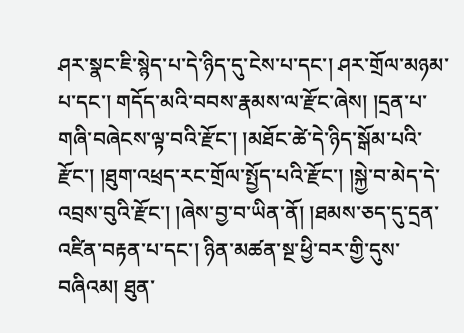ཤར་སྣང་ཇི་སྙེད་པ་དེ་ཉིད་དུ་ངེས་པ་དང་། ཤར་གྲོལ་མཉམ་པ་དང་། གདོད་མའི་བབས་རྣམས་ལ་རྫོང་ཞེས། །དྲན་པ་གཞི་བཞེངས་ལྟ་བའི་རྫོང་། །མཐོང་ཚེ་དེ་ཉིད་སྒོམ་པའི་རྫོང་། །ཐུག་འཕྲད་རང་གྲོལ་སྤྱོད་པའི་རྫོང་། །སྐྱེ་བ་མེད་དེ་འབྲས་བུའི་རྫོང་། །ཞེས་བྱ་བ་ཡིན་ནོ། །ཐམས་ཅད་དུ་དྲན་འཛིན་བརྟན་པ་དང་། ཉིན་མཚན་སྔ་ཕྱི་བར་གྱི་དུས་བཞིའམ། ཐུན་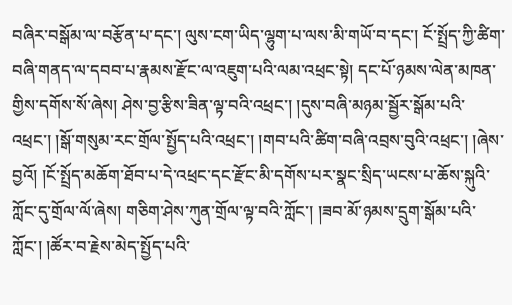བཞིར་བསྒོམ་ལ་བརྩོན་པ་དང་། ལུས་ངག་ཡིད་ལྷུག་པ་ལས་མི་གཡོ་བ་དང་། ངོ་སྤྲོད་ཀྱི་ཚིག་བཞི་གནད་ལ་དབབ་པ་རྣམས་རྫོང་ལ་འཇུག་པའི་ལམ་འཕྲང་སྟེ། དང་པོ་ཉམས་ལེན་མཁན་གྱིས་དགོས་སོ་ཞེས། ཤེས་བྱ་རྩིས་ཟིན་ལྟ་བའི་འཕྲང་། །དུས་བཞི་མཉམ་སྦྱོར་སྒོམ་པའི་འཕྲང་། །སྒོ་གསུམ་རང་གྲོལ་སྤྱོད་པའི་འཕྲང་། །གབ་པའི་ཚིག་བཞི་འབྲས་བུའི་འཕྲང་། །ཞེས་བྱའོ། །ངོ་སྤྲོད་མཆོག་ཐོབ་པ་དེ་འཕྲང་དང་རྫོང་མི་དགོས་པར་སྣང་སྲིད་ཡངས་པ་ཆོས་སྐུའི་ཀློང་དུ་གྲོལ་ལོ་ཞེས། གཅིག་ཤེས་ཀུན་གྲོལ་ལྟ་བའི་ཀློང་། །ཟབ་མོ་ཉམས་དྲུག་སྒོམ་པའི་ཀློང་། །ཚོར་བ་རྗེས་མེད་སྤྱོད་པའི་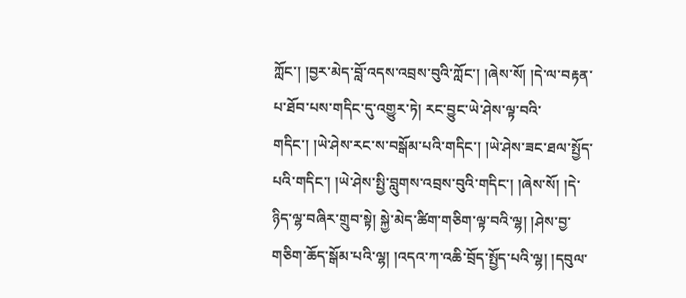ཀློང་། །བྱར་མེད་བློ་འདས་འབྲས་བུའི་ཀློང་། །ཞེས་སོ། །དེ་ལ་བརྟན་པ་ཐོབ་པས་གདིང་དུ་འགྱུར་ཏེ། རང་བྱུང་ཡེ་ཤེས་ལྟ་བའི་གདིང་། །ཡེ་ཤེས་རང་ས་བསྒོམ་པའི་གདིང་། །ཡེ་ཤེས་ཟང་ཐལ་སྤྱོད་པའི་གདིང་། །ཡེ་ཤེས་སྤྱི་བླུགས་འབྲས་བུའི་གདིང་། །ཞེས་སོ། །དེ་ཉིད་ལྷ་བཞིར་གྲུབ་སྟེ། སྐྱེ་མེད་ཚིག་གཅིག་ལྟ་བའི་ལྷ། །ཤེས་བྱ་གཅིག་ཆོད་སྒོམ་པའི་ལྷ། །འདའ་ཀ་འཆི་བྲོད་སྤྱོད་པའི་ལྷ། །དབུལ་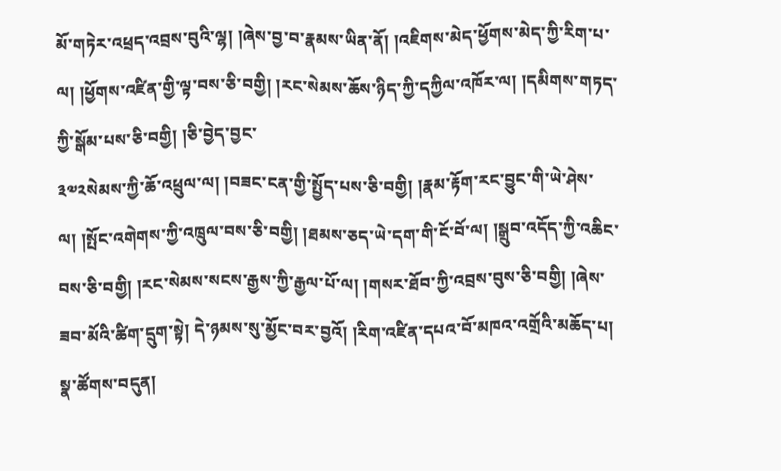མོ་གཏེར་འཕྲད་འབྲས་བུའི་ལྷ། །ཞེས་བྱ་བ་རྣམས་ཡིན་ནོ། །འཇིགས་མེད་ཕྱོགས་མེད་ཀྱི་རིག་པ་ལ། །ཕྱོགས་འཛིན་གྱི་ལྟ་བས་ཅི་བགྱི། །རང་སེམས་ཆོས་ཉིད་ཀྱི་དཀྱིལ་འཁོར་ལ། །དམིགས་གཏད་ཀྱི་སྒོམ་པས་ཅི་བགྱི། །ཅི་བྱེད་བྱང་
༣༧༢སེམས་ཀྱི་ཆོ་འཕྲུལ་ལ། །བཟང་ངན་གྱི་སྤྱོད་པས་ཅི་བགྱི། །རྣམ་རྟོག་རང་བྱུང་གི་ཡེ་ཤེས་ལ། །སྤོང་འགེགས་ཀྱི་འཁྲུལ་བས་ཅི་བགྱི། །ཐམས་ཅད་ཡེ་དག་གི་ངོ་བོ་ལ། །སྒྲུབ་འདོད་ཀྱི་འཆིང་བས་ཅི་བགྱི། །རང་སེམས་སངས་རྒྱས་ཀྱི་རྒྱལ་པོ་ལ། །གསར་ཐོབ་ཀྱི་འབྲས་བུས་ཅི་བགྱི། །ཞེས་ཟབ་མོའི་ཚིག་དྲུག་སྟེ། དེ་ཉམས་སུ་མྱོང་བར་བྱའོ། །རིག་འཛིན་དཔའ་བོ་མཁའ་འགྲོའི་མཆོད་པ། སྣ་ཚོགས་བདུན།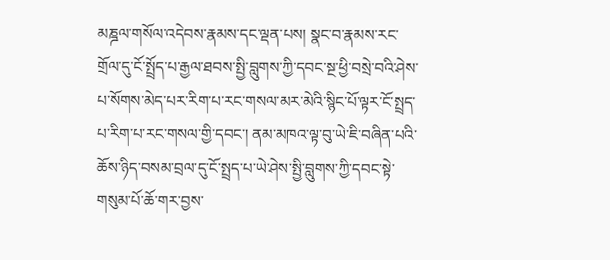མཎྜལ་གསོལ་འདེབས་རྣམས་དང་ལྡན་པས། སྣང་བ་རྣམས་རང་གྲོལ་དུ་ངོ་སྤྲོད་པ་རྒྱལ་ཐབས་སྤྱི་བླུགས་ཀྱི་དབང་སྔ་ཕྱི་བསྲེ་བའི་ཤེས་པ་སོགས་མེད་པར་རིག་པ་རང་གསལ་མར་མེའི་སྙིང་པོ་ལྟར་ངོ་སྤྲད་པ་རིག་པ་རང་གསལ་གྱི་དབང་། ནམ་མཁའ་ལྟ་བུ་ཡེ་ཇི་བཞིན་པའི་ཆོས་ཉིད་བསམ་བྲལ་དུ་ངོ་སྤྲད་པ་ཡེ་ཤེས་སྤྱི་བླུགས་ཀྱི་དབང་སྟེ་གསུམ་པོ་ཆོ་གར་བྱས་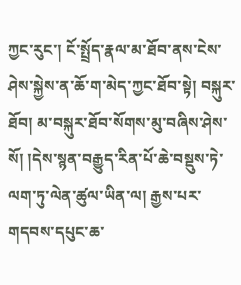ཀྱང་རུང་། ངོ་སྤྲོད་རྣལ་མ་ཐོབ་ནས་ངེས་ཤེས་སྐྱེས་ན་ཆོ་ག་མེད་ཀྱང་ཐོབ་སྟེ། བསྐུར་ཐོབ། མ་བསྐུར་ཐོབ་སོགས་མུ་བཞིས་ཤེས་སོ། །དེས་སྙན་བརྒྱུད་རིན་པོ་ཆེ་བསྡུས་ཏེ་ལག་ཏུ་ལེན་ཚུལ་ཡིན་ལ། རྒྱས་པར་གདབས་དཔུང་ཆ་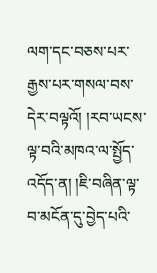ལག་དང་བཅས་པར་རྒྱས་པར་གསལ་བས་དེར་བལྟའོ། །རབ་ཡངས་ལྟ་བའི་མཁའ་ལ་སྤྱོད་འདོད་ན། །ཇི་བཞིན་ལྟ་བ་མངོན་དུ་བྱེད་པའི་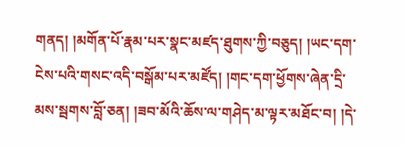གནད། །མགོན་པོ་རྣམ་པར་སྣང་མཛད་ཐུགས་ཀྱི་བཅུད། །ཡང་དག་ངེས་པའི་གསང་འདི་བསྒོམ་པར་མཛོད། །གང་དག་ཕྱོགས་ཞེན་དྲི་མས་སྦགས་བློ་ཅན། །ཟབ་མོའི་ཆོས་ལ་གཤེད་མ་ལྟར་མཐོང་བ། །དེ་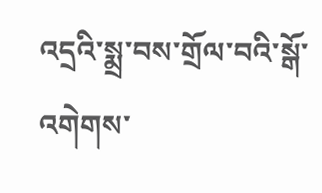འདྲའི་སྨྲ་བས་གྲོལ་བའི་སྒོ་འགེགས་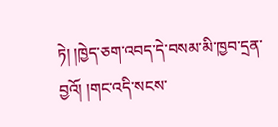ཏེ། །ཁྱེད་ཅག་འབད་དེ་བསམ་མི་ཁྱབ་དྲན་བྱའོ། །གང་འདི་སངས་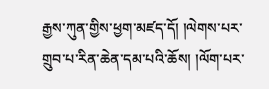རྒྱས་ཀུན་གྱིས་ཕྱག་མཛད་དོ། །ལེགས་པར་གྲུབ་པ་རིན་ཆེན་དམ་པའི་ཆོས། །ལོག་པར་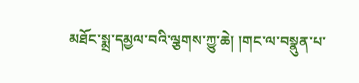མཐོང་སྨྲ་དམྱལ་བའི་ལྕགས་ཀྱུ་ཆེ། །གང་ལ་བསྣུན་པ་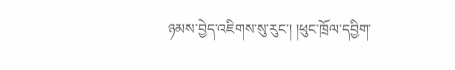ཉམས་བྱེད་འཇིགས་སུ་རུང་། །ཕུང་ཁྲོལ་དབྱིག་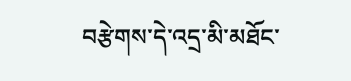བརྩེགས་དེ་འདྲ་མི་མཐོང་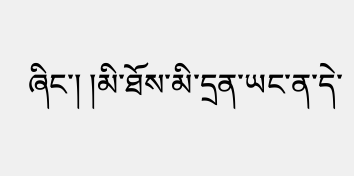ཞིང་། །མི་ཐོས་མི་དྲན་ཡང་ན་དེ་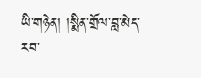ཡི་གཉེན། །སྨིན་གྲོལ་བླ་མེད་རབ་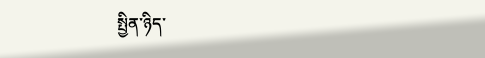སྤྱིན་ཉིད་